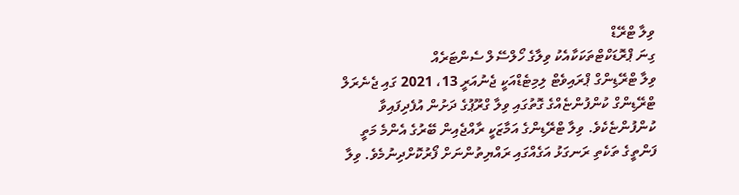ވިލާ ޓްރޭޑް
ގިނަ ޕްރޮޑަކްޓްތަކަކާއެކު ވިލާގެ ހޯލްސޭލް ސެންޓަރެއް
ވިލާ ޓްރޭޑިންގް ޕްރައިވެޓް ލިމިޓެޑްއަކީ ޖެނުއަރީ 13، 2021 ގައި ޖެނެރަލް ޓްރޭޑިންގް ކުންފުންޏެއްގެ ގޮތުގައި ވިލާ ގްރޫޕުގެ ދަށުން އުފެދިފައިވާ ކުންފުންޏެކެވެ. ވިލާ ޓްރޭޑިންގެ އަމާޒަކީ ރާއްޖެއިން ބޭރުގެ އެންމެ މަތީ ފަންތީގެ ތަކެތި ރަނގަޅު އަގެއްގައި ރައްޔިތުންނަށް ފޯރުކޮށްދިނުމެވެ. ވިލާ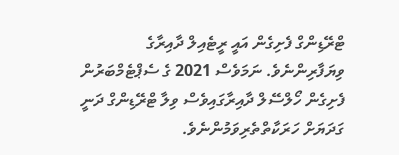ޓްރޭޑިންގް ފެށިގެން އައީ ރީޓެއިލް ދާއިރާގެ ވިޔަފާރިންނެވެ. ނަމަވެސް 2021 ގެ ސެޕްޓެމްބަރުން ފެށިގެން ހޯލްސޭލް ދާއިރާގައިވެސް ވިލާ ޓްރޭޑިންގް ދަނީ ގަދަޔަށް ހަރަކާތްތެރިވަމުންނެވެ.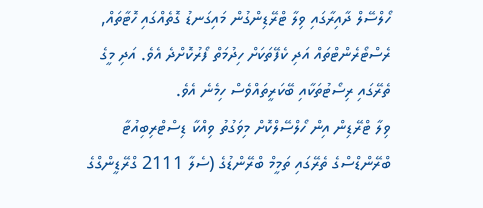ހޯލްސޭލް ދާއިރާގައި ވިލާ ޓްރޭޑިންގުން މައިގަނޑު ގޮތެއްގައި ހޮޓާތައް, ރެސްޓޯރެންޓްތައް އަދި ކެފޭތަކަށް ހިދުމަތް ފޯރުކޮށްދެ އެވެ. އަދި މީގެ ތެރޭގައި ރިސޯޓުތަކާއި ބޭކަރީތައްވެސް ހިމެނެ އެވެ.
ވިލާ ޓްރޭޑިން އިން ހޯލްސޭލްކޮށް މިވަގުތު ވިއްކާ ޑިސްޓްރިބިއުޓާ ބްރޭންޑްސްގެ ތެރޭގައި ތަމީމް ބްރޭންޑުގެ (ސެލާ 2111 ގްރޭޑީންގްގެ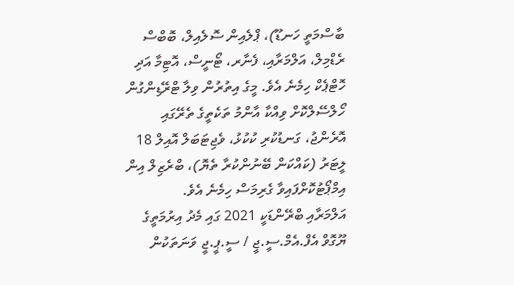ބާސްމަތީ ހަނޑޫ)، ޕްލެއިން ސޮލެއިލް، ބޮބްސް ރެޑްމިލް، އަލްމަރާއި، ފެނާރ، ޓޯނީސް، އޮޓިމާ އަދި ހޮޓްޕެކް ހިމެނެ އެވެ. މީގެ އިތުރުން ވިލާ ޓްރޭޑިންގުން ހޯލްސޭލްކޮށް ވިއްކާ އާންމު ތަކެތީގެ ތެރޭގައި އޮރެންޖު، ގަނޑުކުރި ކުކުޅު، ވެޖިޓަބަލް އޮއިލް 18 ލީޓަރު (ކައްކަން ބޭނުންކުރާ ތެޔޮ)، ބްރެޒިލް އިން އިމްޕޯޓުކޮށްފައިވާ ގެރިމަސް ހިމެނެ އެވެ.
އަލްމަރާއި ބްރޭންޑަކީ 2021 ގައި މެދު އިރުމަތީގެ ޔޫގޮވް އެފް.އެމް.ސީ.ޖީ / ސީ.ޕީ.ޖީ ވަނަތަކުން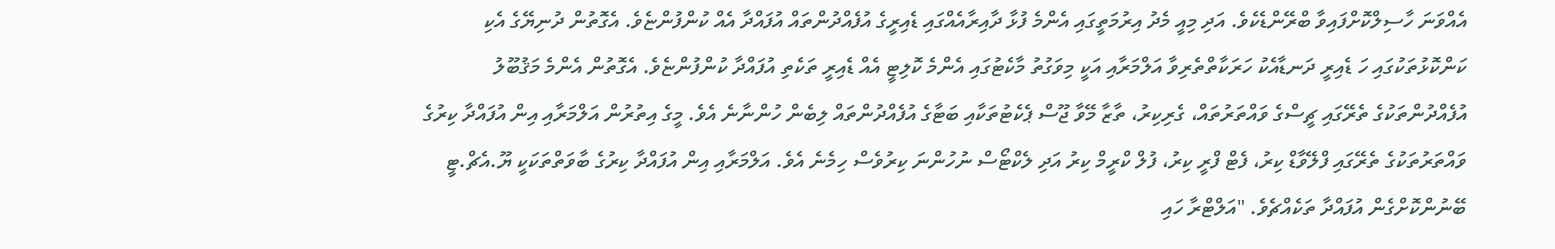އެއްވަނަ ހާސިލްކޮށްފައިވާ ބްރޭންޑެކެވެ. އަދި މިއީ މެދު އިރުމަތީގައި އެންމެ ފުޅާ ދާއިރާއެއްގައި ޑެއިރީގެ އުފެއްދުންތައް އުފައްދާ އެއް ކުންފުންޏެވެ. އެގޮތުން ދުނިޔޭގެ އެކި ކަންކޮޅުތަކުގައި ހަ ޑެއިރީ ދަނޑާއެކު ހަރަކާތްތެރިވާ އަލްމަރާއި އަކީ މިވަގުތު މާކެޓުގައި އެންމެ ކޮލިޓީ އެއް ޑެއިރީ ތަކެތި އުފައްދާ ކުންފުންޏެވެ. އެގޮތުން އެންމެ މަޤުބޫލު އުފެއްދުންތަކުގެ ތެރޭގައި ޗީސްގެ ވައްތަރުތައް، ގެރިކިރު، ތާޒާ މޭވާ ޖޫސް ޕެކެޓުތަކާއި ބަޓާގެ އުފެއްދުންތައް ލިބެން ހުންނާނެ އެވެ. މީގެ އިތުރުން އަލްމަރާއި އިން އުފައްދާ ކިރުގެ ވައްތަރުތަކުގެ ތެރޭގައި ފްލޭވާޑް ކިރު، ފެޓް ފްރީ ކިރު، ފުލް ކްރީމް ކިރު އަދި ލެކްޓޯސް ނުހުންނަ ކިރުވެސް ހިމެނެ އެވެ. އަލްމަރާއި އިން އުފައްދާ ކިރުގެ ބާވަތްތަކަކީ ޔޫ.އެޗް.ޓީ ބޭނުންކޮށްގެން އުފައްދާ ތަކެއްޗެވެ. "އަލްޓްރާ ހައި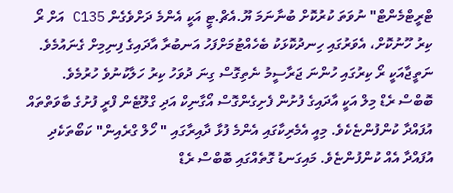ޓްރީޓްމެންޓް" ނުވަތަ ކުރުކޮށް ބުނާނަމަ ޔޫ.އެޗް.ޓީ އަކީ އެންމެ ދަށްވެގެން C135 އަށް ރޯ ކިރު ހޫނުކޮށް، އެވަރުގައި ހިނދުކޮޅަކު ބެހެއްޓުމަށްފަހު އަނބުރާ އާދައިގެ ފިނިމިށް ގެނައުމެވެ. ނަތީޖާއަކީ ރޯ ކިރުގައި ހުންނަ ޖަރާސީމު ނެތިގޮސް ގިނަ ދުވަހު ކިރު ހަލާކުނުވެ ހުރުމެވެ.
ބޮބްސް ރެޑް މިލް އަކީ އާދައިގެ ފުށުން ފެށިގެންގޮސް އޯގާނިކް އަދި ގްލޫޓެން ފްރީ ފުށުގެ ބާވަތްތައް އުފައްދާ ކުންފުންޏެކެވެ. މިއީ އެމެރިކާގައި އެންމެ ފުޅާ ދާއިރާގައި " ހޯލް ގްރެއިން" ކަބޯތަކެދި އުފައްދާ އެއް ކުންފުންޏެވެ. މައިގަނޑު ގޮތެއްގައި ބޮބްސް ރެޑް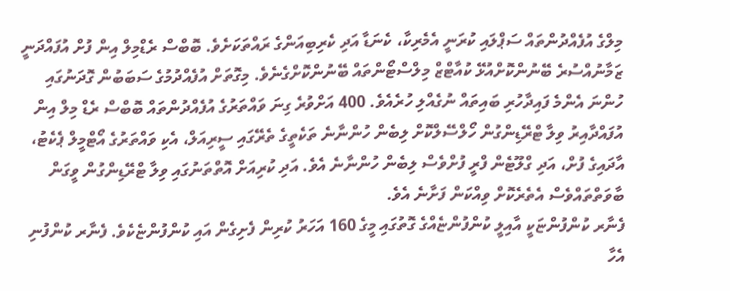މިލްގެ އުފެއްދުންތައް ސަޕްލައި ކުރަނީ އެމެރިކާ، ކެނަޑާ އަދި ކެރިބިއަންގެ ރައްތަކަށެވެ. ބޮބްސް ރެޑްމިލް އިން ފުށް އުފައްދަނީ ޒަމާނުއްސުރެ ބޭނުންކޮށްއުޅޭ ކުއާޓްޒް މިލްސްޓޯންތައް ބޭނުންކޮށްގެނެވެ. މިގޮތަށް އުފެއްދުމުގެ ސަބަބުން ގޮދަނުގައި ހުންނަ އެންމެ ފައިދާހުރި ބައިތައް ނުގެއްލި ހުރެއެވެ. 400 އަށްވުރެ ގިނަ ވައްތަރުގެ އުފެއްދުންތައް ބޮބްސް ރެޑް މިލް އިން އުފައްދާއިރު ވިލާ ޓްރޭޑިންގުން ހޯލްސޭލްކޮށް ލިބެން ހުންނާނެ ތަކެތީގެ ތެރޭގައި ސީރިއަލް، އެކި ވައްތަރުގެ އޯޓްމީލް ޕެކެޓު، އާދައިގެ ފުށް، އަދި ގްލޫޓެން ފްރީ ފުށްވެސް ލިބެން ހުންނާނެ އެވެ. އަދި ކުރިއަށް އޮތްތަނުގައި ވިލާ ޓްރޭޑިންގުން ވީގަން ބާވަތްތައްވެސް އެތެރެކޮށް ވިއްކަން ފަށާނެ އެވެ.
ފެނާރ ކުންފުންޏަކީ އާއިލީ ކުންފުންޏެއްގެ ގޮތުގައި މީގެ 160 އަހަރު ކުރިން ފެށިގެން އައި ކުންފުންޏެކެވެ. ފެނާރ ކުންފުނި އެހާ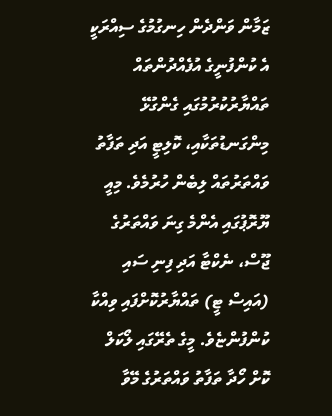ޒަމާން ވަންދެން ހިނގުމުގެ ސިއްރަކީ އެ ކުންފުނީގެ އުފެއްދުންތައް ތައްޔާރުކުރުމުގައި ގެންގުޅޭ މިންގަނޑުތަކާއި، ކޮލިޓީ އަދި ތަފާތު ވައްތަރުތައް ލިބެން ހުރުމެވެ. މިއީ ޔޫރޮޕުގައި އެންމެ ގިނަ ވައްތަރުގެ ޖޫސް، ނެކްޓާ އަދި ފިނި ސައި (އައިސް ޓީ) ތައްޔާރުކޮށްފައި ވިއްކާ ކުންފުންޏެވެ. މީގެ ތެރޭގައި ލޯކަލް ކޮށް ހޯދާ ތަފާތު ވައްތަރުގެ މޭވާ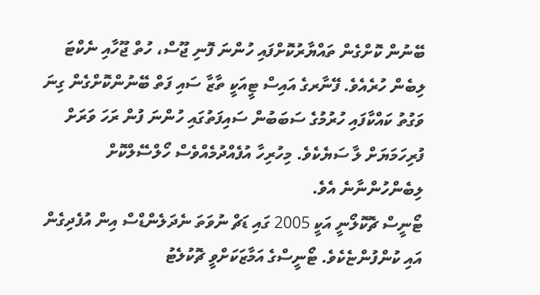ބޭނުން ކޮށްގެން ތައްޔާރުކޮށްފައި ހުންނަ ފޮނި ޖޫސް، ހުތް ޖޫހާއި ނެކްޓަ ލިބެން ހުރެއެވެ. ފޭނާރގެ އައިސް ޓީއަކީ ތާޒާ ސައި ފަތް ބޭނުންކޮށްގެން ގިނަ ވަގުތު ކައްކާފައި ހުރުމުގެ ސަބަބުން ސައިފަތުގައި ހުންނަ ފުން ރަހަ ވަރަށް ފުރިހަމަޔަށް ލާ ސަޔެކެވެ. މިހުރިހާ އުފެއްދުމެއްވެސް ހޯލްސޭލްކޮށް ލިބެންހުންނާނެ އެވެ.
ޓޯނީސް ޗޮކޮލޯނީ އަކީ 2005 ގައި ޑަޗް ނުވަތަ ނެދަލެންޑްސް އިން އުފެދިގެން އައި ކުންފުންޏެކެވެ. ޓޯނީސްގެ އަމާޒަކަށްވީ ޗޮކުލެޓު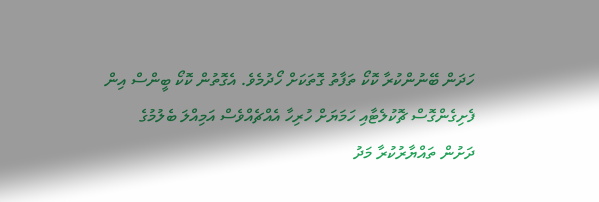ހަދަން ބޭނުންކުރާ ކޮކޯ ތަފާތު ގޮތަކަށް ހޯދުމެވެ. އެގޮތުން ކޮކޯ ބީންސް އިން ފެށިގެންގޮސް ޗޮކުލެޓާއި ހަމަޔަށް ހުރިހާ އެއްޗެއްވެސް އަމިއްލަ ބެލުމުގެ ދަށުން ތައްޔާރުކުރާ މަދު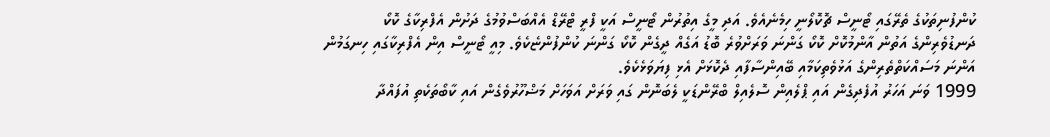ކުންފުނިތަކުގެ ތެރޭގައި ޓޯނީސް ޗޮކޮލޯނީ ހިމެނެއެވެ. އަދި މީގެ އިތުރުން ޓޯނީސް އަކީ ފްރީ ޓްރޭޑް އެއްބަސްވުމުގެ ދަށުން އެފްރިކާގެ ކޮކޯ ދަނޑުވެރިންގެ އަތުން އާންމުކޮށް ކޮކޯ ގަންނަ ވަރަށްވުރެ ބޮޑު އަގެއް ދީގެން ކޮކޯ ގަންނަ ކުންފުންޏެކެވެ. މިއީ ޓޯނީސް އިން އެފްރިކާގައި ހިނގަމުން އަންނަ މަސައްކަތްތެރިންގެ އަޅުވެތިކަމާއި ބޭއިންސާފާއި ދެކޮޅަށް އެޅި ފިޔަވަޅެކެވެ.
1999 ވަނަ އަހަރު އުފެދިގެން އައި ޕްލެއިން ސޮލެއިލް ބްރޭންޑަކީ ލެބަނޮން ގައި ވަރަށް އަވަހަށް މަޟްހޫރުވެގެން އައި ކާބޯތަކެތި އުފައްދާ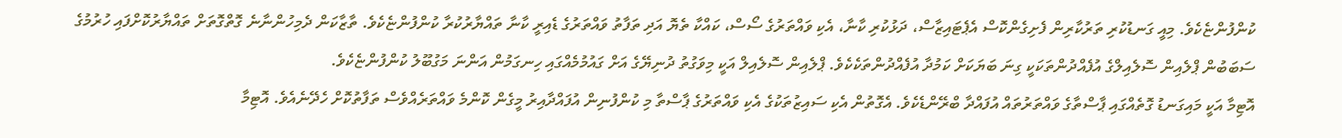ކުންފުންޏެކެވެ. މިއީ ގަނޑުކުރި ތަރުކާރިން ފެށިގެންކޮސް އެޕެޓައިޒާސް، ދަޅުކުރި ކާނާ، އެކި ވައްތަރުގެ ސޯސް، ކައްކާ ތެޔޮ އަދި ތަފާތު ވައްތަރުގެ ޑެއިރީ ކާނާ ތައްޔާރުކުރާ ކުންފުންޏެކެވެ. ތާޒާކަން ދެމިހުންނާނެ ގޮތްގޮތަށް ތައްޔާރުކޮށްފައި ހުރުމުގެ ސަބަބުން ޕްލެއިން ސޮލެއިލްގެ އުފެއްދުންތަކަކީ ގިނަ ބަޔަކަށް ކަމުދާ އުފެއްދުންތަކެކެވެ. ޕްލެއިން ސޮލެއިލް އަކީ މިވަގުތު ދުނިޔޭގެ އަށް ގައުމުމެއްގައި ހިނގަމުން އަންނަ މަގުބޫލު ކުންފުންޏެކެވެ.
އޮޓިމާ އަކީ މައިގަނޑު ގޮތެއްގައި ޕާސްތާގެ ވައްތަރުތައް އުފައްދާ ބްރޭންޑެކެވެ. އެގޮތުން އެކި ސައިޒުތަކުގެ އެކި ވައްތަރުގެ ޕާސްތާ މި ކުންފުނިން އުފައްދާއިރު މީގެން ކޮންމެ ވައްތަރެއްވެސް ތަފާތުކޮށް ހެދޭނެއެވެ. އޮޓިމާ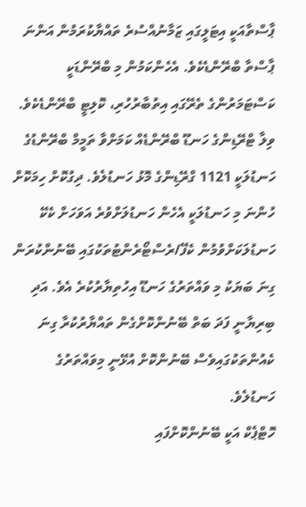ޕާސްތާއަކީ އިޓަލީގައި ޒަމާނުއްސުރެ ތައްޔާކުރަމުން އަންނަ ޕާސްތާ ބްރޭންޑެކެވެ. އެހެންކަމުން މި ބްރޭންޑަކީ ކަސްޓަމަރުންގެ ތެރޭގައި އިތުބާރުހުރި، ކޮލިޓީ ބްރޭންޑެކެވެ.
ވިލާ ޓްރޭޑިންގެ ހަނޑޫ ބްރޭންޑެއް ކަމަށްވާ ތަމީމް ބްރޭންޑުގެ ހަނޑުލަކީ 1121 ގްރޭޑިންގެ މޮޅު ހަނޑުލެވެ. ދިގުކޮށް ހިމަކޮށް ހުންނަ މި ހަނޑުލަކީ އެހެން ހަނޑުލަށްވުރެ އަވަހަށް ކެކޭ ހަނޑުލަކަށްވުމުން ކެފޭ/ރެސްޓޯރެންޓުތަކުގައި ބޭނުންކުރަން ގިނަ ބަޔަކު މި ވައްތަރުގެ ހަނޑޫ އިހުތިޔާރުކުރެ އެވެ. އަދި ބިރިޔާނީ ފަދަ ބަތް ބޭނުންކޮށްގެން ތައްޔާރުކުރާ ގިނަ ކެއުންތަކުގައިވެސް ބޭނުންކޮށް އުޅޭނީ މިވައްތަރުގެ ހަނޑުލެވެ.
ހޮޓްޕެކް އަކީ ބޭނުންކޮށްފައި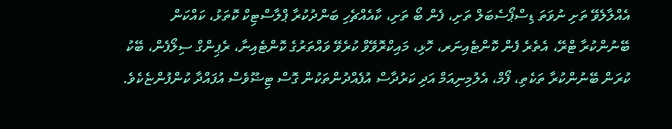އެއްލާލެވޭ ތަށި ނުވަތަ ޑިސްޕޯސެބަލް ތަށި، ފެން ބޯ ތަށި، ކާއެއްޗެހި ބަންދުކުރާ ޕްލާސްޓިކް ކޮތަޅު، ކައްކަން ބޭނުންކުރާ ޓްރޭ، އެތެރެ ފެން ކޮންޓެއިނަރ، ހޮޅި، މައިކްރޮވޭވް ކުރެވޭ ވައްތަރުގެ ކޮންޓެއިނާ، ރެޕިންގް ސިލޯފެން، ބޭކު ކުރަން ބޭނުންކުރާ ތަކެތި، ފޯމް، އެލުމިނިއަމް އަދި ކަރުދާސް އުފެއްދުންތަކުން ގޮސް ޓިޟޫވެސް އުފައްދާ ކުންފުންޏެކެވެ.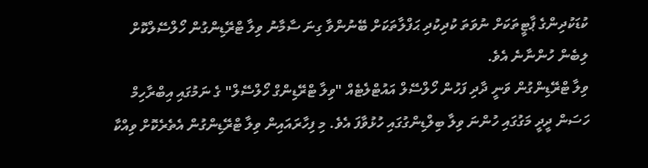ކުޑަކުދިންގެ ޕާޓީތަކަށް ނުވަތަ ކުދިކުދި ޙަފްލާތަކަށް ބޭނުންވާ ގިނަ ސާމާނު ވިލާ ޓްރޭޑިންގުން ހޯލްސޭލްކޮށް ލިބެން ހުންނާނެ އެވެ.
ވިލާ ޓްރޭޑިންގުން ވަނީ ދާދި ފަހުން ހޯލްސޭލް އައުޓްލެޓެއް "ވިލާ ޓްރޭޑިންގް ހޯލްސޭލް" ގެ ނަމުގައި އިބްރާހިމް ހަސަން ދީދީ މަގުގައި ހުންނަ ވިލާ ބިލްޑިންގުގައި ހުޅުވާފަ އެވެ. މި ފިހާރައައިން ވިލާ ޓްރޭޑިންގުން އެތެރެކޮށް ވިއްކާ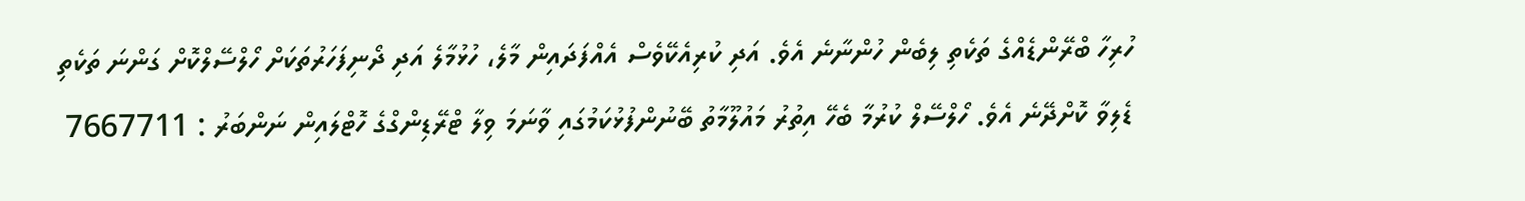ހުރިހާ ބްރޭންޑެއްގެ ތަކެތި ލިބެން ހުންނާނެ އެވެ. އަދި ކުރިއެކޭވެސް އެއްފަދައިން މާލެ، ހުޅުމާލެ އަދި ދޯނިފަހަރުތަކަށް ހޯލްސޭލްކޮށް ގަންނަ ތަކެތި ޑެލިވާ ކޮށްދޭނެ އެވެ. ހޯލްސޭލް ކުރުމާ ބެހޭ އިތުރު މައުލޫމާތު ބޭނުންފުޅުކަމުގައި ވާނަމަ ވިލާ ޓްރޭޑިންގްގެ ހޮޓްލައިން ނަންބަރު : 7667711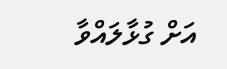އަށް ގުޅާލައްވާ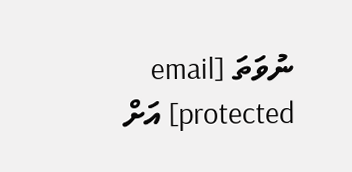ނުވަތަ [email protected] އަށް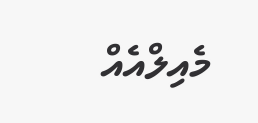މެއިލްއެއް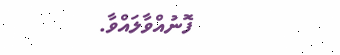ފޮނުއްވާލައްވާ.